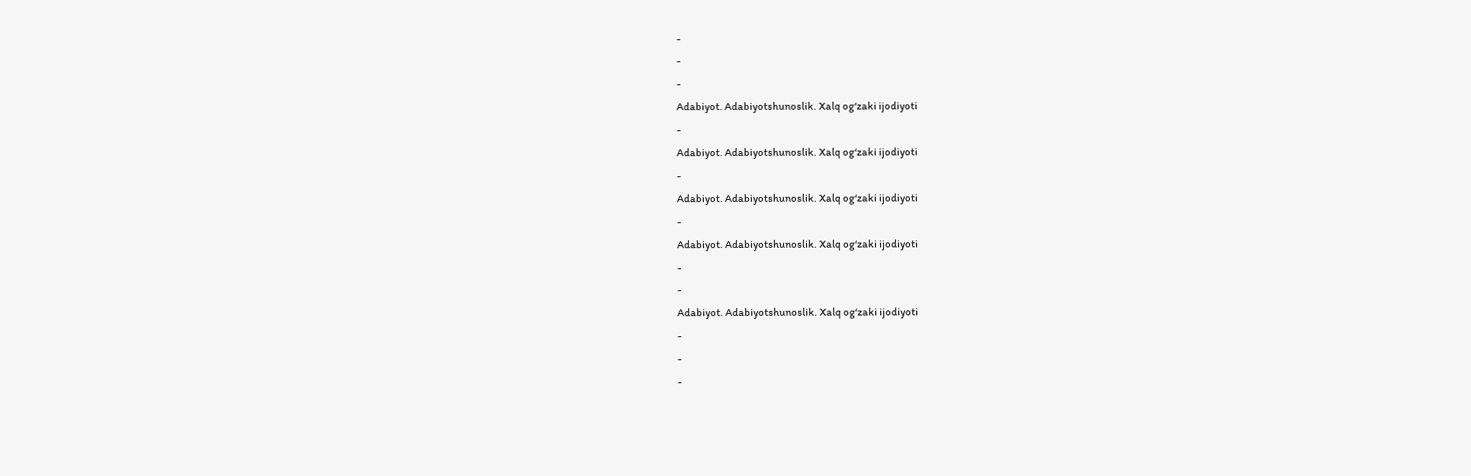-
-
-
Adabiyot. Adabiyotshunoslik. Xalq og‘zaki ijodiyoti
-
Adabiyot. Adabiyotshunoslik. Xalq og‘zaki ijodiyoti
-
Adabiyot. Adabiyotshunoslik. Xalq og‘zaki ijodiyoti
-
Adabiyot. Adabiyotshunoslik. Xalq og‘zaki ijodiyoti
-
-
Adabiyot. Adabiyotshunoslik. Xalq og‘zaki ijodiyoti
-
-
-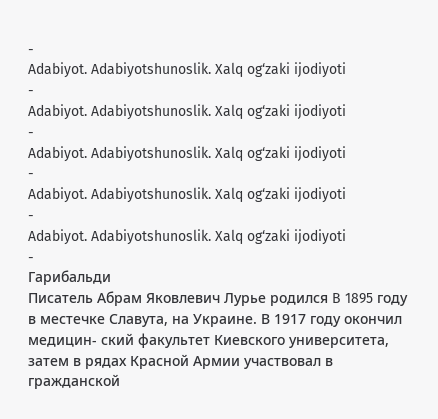-
Adabiyot. Adabiyotshunoslik. Xalq og‘zaki ijodiyoti
-
Adabiyot. Adabiyotshunoslik. Xalq og‘zaki ijodiyoti
-
Adabiyot. Adabiyotshunoslik. Xalq og‘zaki ijodiyoti
-
Adabiyot. Adabiyotshunoslik. Xalq og‘zaki ijodiyoti
-
Adabiyot. Adabiyotshunoslik. Xalq og‘zaki ijodiyoti
-
Гарибальди
Писатель Абрам Яковлевич Лурье родился B 1895 году в местечке Славута, на Украине. В 1917 году окончил медицин- ский факультет Киевского университета, затем в рядах Красной Армии участвовал в гражданской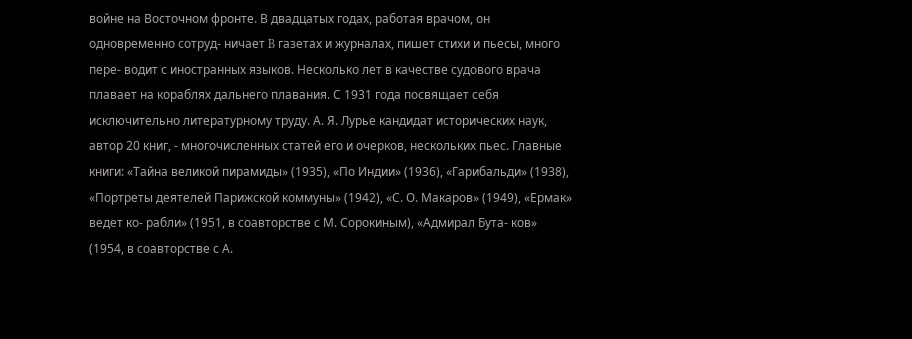войне на Восточном фронте. В двадцатых годах, работая врачом, он одновременно сотруд- ничает B газетах и журналах, пишет стихи и пьесы, много пере- водит с иностранных языков. Несколько лет в качестве судового врача плавает на кораблях дальнего плавания. С 1931 года посвящает себя исключительно литературному труду. А. Я. Лурье кандидат исторических наук, автор 20 книг, - многочисленных статей его и очерков, нескольких пьес. Главные книги: «Тайна великой пирамиды» (1935), «По Индии» (1936), «Гарибальди» (1938), «Портреты деятелей Парижской коммуны» (1942), «С. О. Макаров» (1949), «Ермак» ведет ко- рабли» (1951, в соавторстве с М. Сорокиным), «Адмирал Бута- ков» (1954, в соавторстве с А.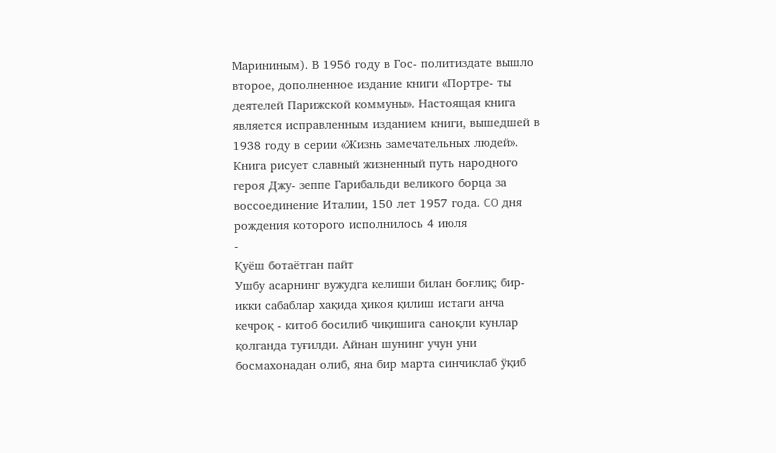Марининым). В 1956 году в Гос- политиздате вышло второе, дополненное издание книги «Портре- ты деятелей Парижской коммуны». Настоящая книга является исправленным изданием книги, вышедшей в 1938 году в серии «Жизнь замечательных людей». Книга рисует славный жизненный путь народного героя Джу- зеппе Гарибальди великого борца за воссоединение Италии, 150 лет 1957 года. CO дня рождения которого исполнилось 4 июля
-
Қуёш ботаётган пайт
Ушбу асарнинг вужудга келиши билан боғлиқ; бир-икки сабаблар хақида ҳикоя қилиш истаги анча кечроқ - китоб босилиб чиқишига саноқли кунлар қолганда туғилди. Айнан шунинг учун уни босмахонадан олиб, яна бир марта синчиклаб ўқиб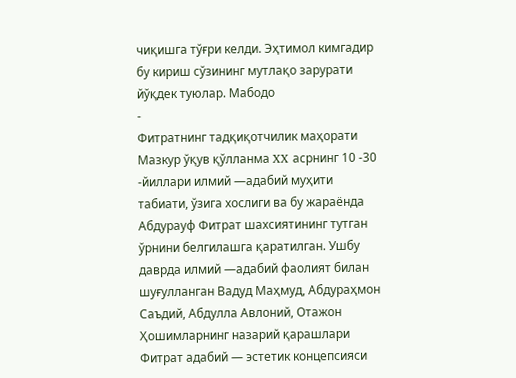чиқишга тўғри келди. Эҳтимол кимгадир бу кириш сўзининг мутлақо зарурати йўқдек туюлар. Мабодо
-
Фитратнинг тадқиқотчилик маҳорати
Мазкур ўқув қўлланма XX асрнинг 10 -30 -йиллари илмий —адабий муҳити табиати, ўзига хослиги ва бу жараёнда Абдурауф Фитрат шахсиятининг тутган ўрнини белгилашга қаратилган. Ушбу даврда илмий —адабий фаолият билан шуғулланган Вадуд Маҳмуд, Абдураҳмон Саъдий, Абдулла Авлоний, Отажон Ҳошимларнинг назарий қарашлари Фитрат адабий — эстетик концепсияси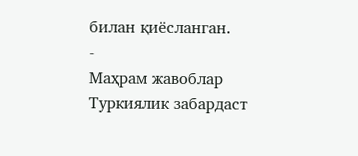билан қиёсланган.
-
Маҳрам жавоблар
Туркиялик забардаст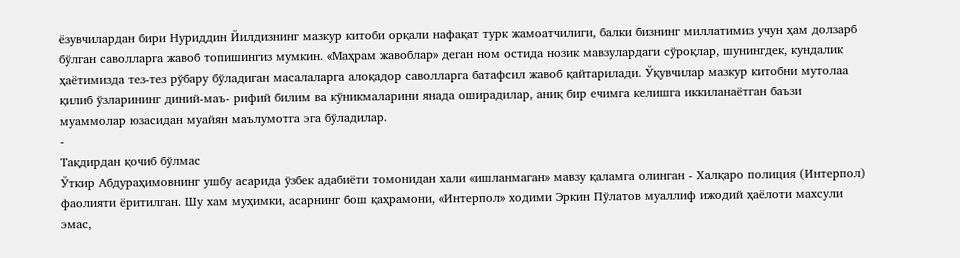ёзувчилардан бири Нуриддин Йилдизнинг мазкур китоби орқали нафақат турк жамоатчилиги, балки бизнинг миллатимиз учун ҳам долзарб бўлган саволларга жавоб топишингиз мумкин. «Маҳрам жавоблар» деган ном остида нозик мавзулардаги сўроқлар, шунингдек, кундалик ҳаётимизда тез-тез рўбару бўладиган масалаларга алоқадор саволларга батафсил жавоб қайтарилади. Ўқувчилар мазкур китобни мутолаа қилиб ўзларининг диний-маъ- рифий билим ва кўникмаларини янада оширадилар, аниқ бир ечимга келишга иккиланаётган баъзи муаммолар юзасидан муайян маълумотга эга бўладилар.
-
Тақдирдан қочиб бўлмас
Ўткир Абдураҳимовнинг ушбу асарида ўзбек адабиёти томонидан хали «ишланмаган» мавзу қаламга олинган - Халқаро полиция (Интерпол) фаолияти ёритилган. Шу хам муҳимки, асарнинг бош қаҳрамони, «Интерпол» ходими Эркин Пўлатов муаллиф ижодий ҳаёлоти махсули эмас,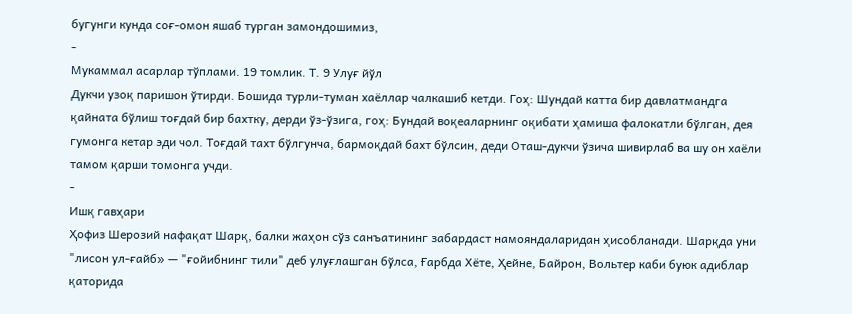бугунги кунда соғ-омон яшаб турган замондошимиз,
-
Мукаммал асарлар тўплами. 19 томлик. Т. 9 Улуғ йўл
Дукчи узоқ паришон ўтирди. Бошида турли-туман хаёллар чалкашиб кетди. Гоҳ: Шундай катта бир давлатмандга қайната бўлиш тоғдай бир бахтку, дерди ўз-ўзига, гоҳ: Бундай воқеаларнинг оқибати ҳамиша фалокатли бўлган, дея гумонга кетар эди чол. Тоғдай тахт бўлгунча, бармоқдай бахт бўлсин, деди Оташ-дукчи ўзича шивирлаб ва шу он хаёли тамом қарши томонга учди.
-
Ишқ гавҳари
Ҳофиз Шерозий нафақат Шарқ, балки жаҳон сўз санъатининг забардаст намояндаларидан ҳисобланади. Шарқда уни "лисон ул-ғайб» — "ғойибнинг тили" деб улуғлашган бўлса, Ғарбда Хёте, Ҳейне, Байрон, Вольтер каби буюк адиблар қаторида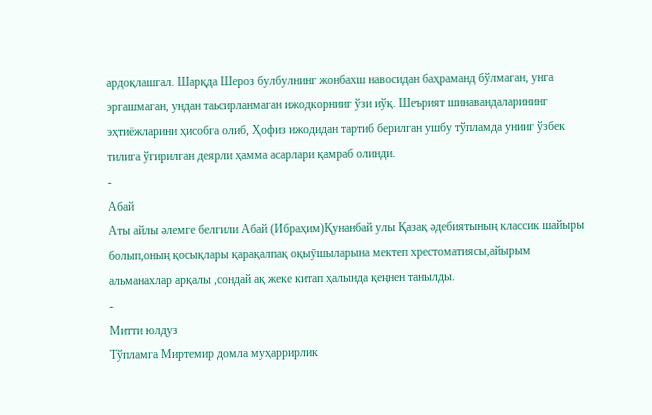ардоқлашгал. Шарқда Шероз булбулнинг жонбахш навосидан баҳраманд бўлмаган, унга эргашмаган, ундан таьсирланмаган ижодкорнииг ўзи иўқ. Шеърият шинавандаларининг эҳтиёжларини ҳисобга олиб, Ҳофиз ижодидан тартиб берилган ушбу тўпламда унииг ўзбек тилига ўгирилган деярли ҳамма асарлари қамраб олинди.
-
Абай
Аты айлы әлемге белгили Абай (Ибраҳим)Қунанбай улы Қазақ әдебиятының классик шайыры болып,оның қосықлары қарақалпақ оқыӯшыларына мектеп хрестоматиясы,айырым альманахлар арқалы ,сондай ақ жеке китап ҳалында қеңнен танылды.
-
Митти юлдуз
Тўпламга Миртемир домла муҳаррирлик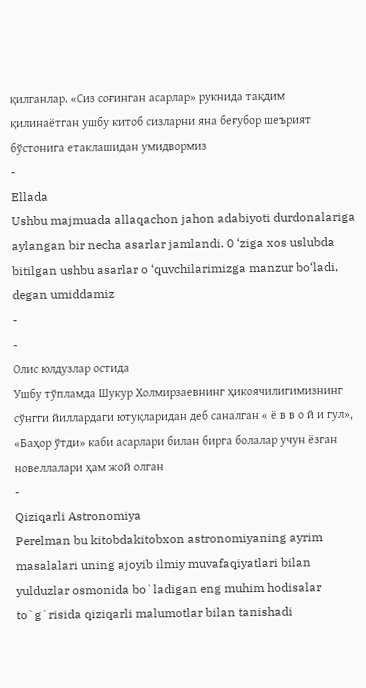қилганлар. «Сиз соғинган асарлар» рукнида тақдим қилинаётган ушбу китоб сизларни яна беғубор шеърият бўстонига етаклашидан умидвормиз
-
Ellada
Ushbu majmuada allaqachon jahon adabiyoti durdonalariga aylangan bir necha asarlar jamlandi. 0 ‘ziga xos uslubda bitilgan ushbu asarlar o ‘quvchilarimizga manzur bo‘ladi, degan umiddamiz
-
-
Олис юлдузлар остида
Ушбу тўпламда Шукур Холмирзаевнинг ҳикоячилигимизнинг сўнгги йиллардаги ютуқларидан деб саналган « ё в в о й и гул», «Баҳор ўтди» каби асарлари билан бирга болалар учун ёзган новеллалари ҳам жой олган
-
Qiziqarli Astronomiya
Perelman bu kitobdakitobxon astronomiyaning ayrim masalalari uning ajoyib ilmiy muvafaqiyatlari bilan yulduzlar osmonida bo`ladigan eng muhim hodisalar to`g`risida qiziqarli malumotlar bilan tanishadi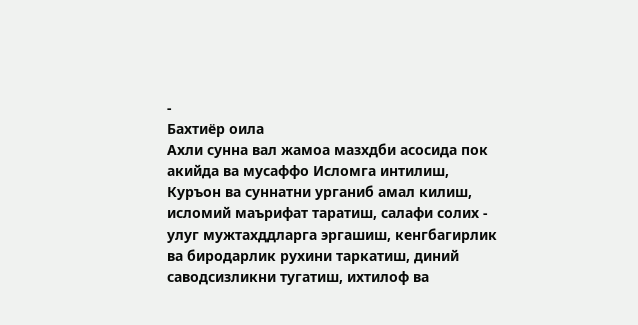-
Бахтиёр оила
Ахли сунна вал жамоа мазхдби асосида пок акийда ва мусаффо Исломга интилиш, Куръон ва суннатни урганиб амал килиш, исломий маърифат таратиш, салафи солих - улуг мужтахддларга эргашиш, кенгбагирлик ва биродарлик рухини таркатиш, диний саводсизликни тугатиш, ихтилоф ва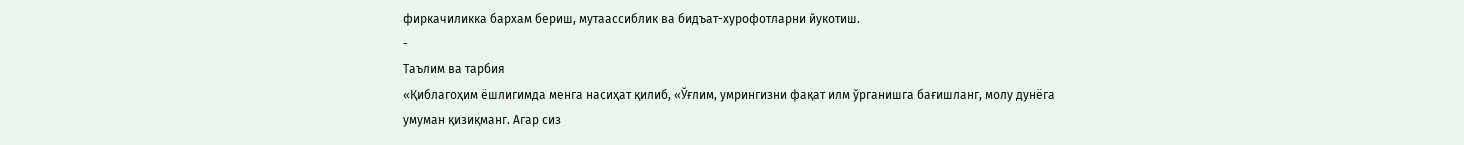фиркачиликка бархам бериш, мутаассиблик ва бидъат-хурофотларни йукотиш.
-
Таълим ва тарбия
«Қиблагоҳим ёшлигимда менга насиҳат қилиб, «Ўғлим, умрингизни фақат илм ўрганишга бағишланг, молу дунёга умуман қизиқманг. Агар сиз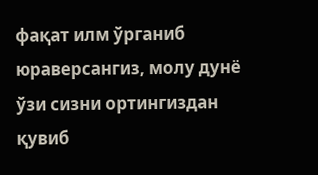фақат илм ўрганиб юраверсангиз, молу дунё ўзи сизни ортингиздан қувиб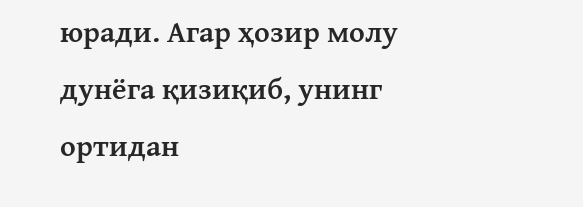юради. Агар ҳозир молу дунёга қизиқиб, унинг ортидан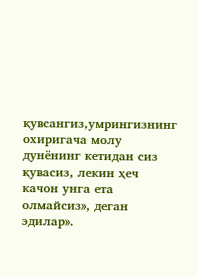қувсангиз,умрингизнинг охиригача молу дунёнинг кетидан сиз қувасиз, лекин ҳеч качон унга ета олмайсиз», деган эдилар».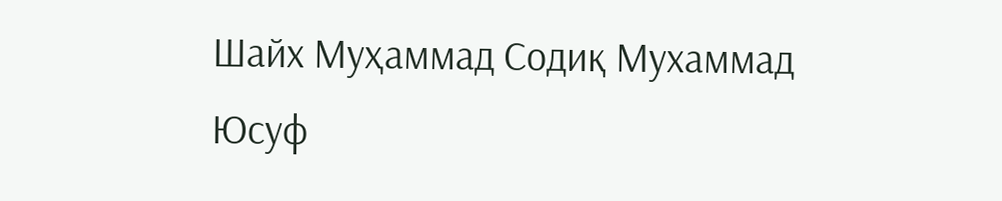Шайх Муҳаммад Содиқ Мухаммад Юсуф